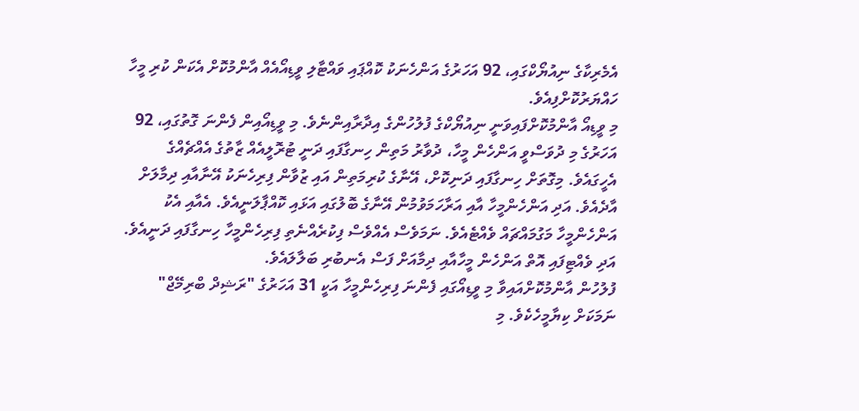އެމެރިކާގެ ނިއުޔޯކްގައި، 92 އަހަރުގެ އަންހެނަކު ކޮއްޕައި ވައްޓާލި ވީޑިއޯއެއް އާންމުކޮށް އެކަން ކުރި މީހާ ހައްޔަރުކޮށްފިއެވެ.
މި ވީޑިއޯ އާންމުކޮށްފައިވަނީ ނިއުޔޯކްގެ ފުލުހުންގެ އިދާރާއިންނެވެ. މި ވީޑިއޯއިން ފެންނަ ގޮތުގައި، 92 އަހަރުގެ މި ދުވަސްވީ އަންހެން މީހާ، ދުވާރު މަތިން ހިނގާފައި ދަނީ ޓުރޮލީއެއް ޒާތުގެ އެއްޗެއްގެ އެހީގައެވެ. މިގޮތަށް ހިނގާފައި ދަނިކޮށް، އޭނާގެ ކުރިމަތިން އައި ޒުވާން ފިރިހެނަކު އޭނާއާއި ދިމާލަށް އާދެއެވެ. އަދި އަންހެންމީހާ އާއި އަރާހަމަވުމުން އޭނާގެ ބޮލުގައި އަޅައި ކޮއްޕާލަނީއެވެ. އެއާއި އެކު އަންހެންމީހާ މަގުމައްޗައް ވެއްޓެއެވެ. ނަމަވެސް އެއްވެސް ފިކުރެއްނެތި ފިރިހެންމީހާ ހިނގާފައި ދަނީއެވެ. އަދި ވެއްޓިފައި އޮތް އަންހެން މީހާއާއި ދިމާއަށް ފަސް އެނބުރި ބަލާލައެވެ.
ފުލުހުން އާންމުކޮށްއައިވާ މި ވީޑިއޯގައި ފެންނަ ފިރިހެންމީހާ އަކީ 31 އަހަރުގެ "ރަޝިދް ބްރިމޭޖް" ނަމަކަށް ކިޔާމީހެކެވެ. މި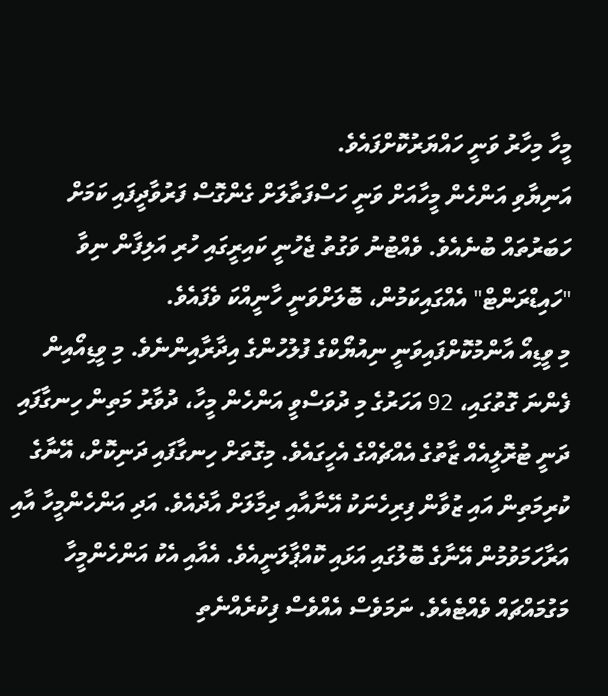މީހާ މިހާރު ވަނީ ހައްޔަރުކޮށްފައެވެ.
އަނިޔާވި އަންހެން މީހާއަށް ވަނީ ހަސްފަތާލަށް ގެންގޮސް ފަރުވާދީފައި ކަމަށް ހަބަރުތައް ބުނެއެވެ. ވެއްޓުނު ވަގުތު ޖެހުނީ ކައިރީގައި ހުރި އަލިފާން ނިވާ "ހައިޑްރަންޓް" އެއްގައިކަމުން، ބޮލަށްވަނީ ހާނީއްކަ ވެފައެވެ.
މި ވީޑިއޯ އާންމުކޮށްފައިވަނީ ނިއުޔޯކްގެ ފުލުހުންގެ އިދާރާއިންނެވެ. މި ވީޑިއޯއިން ފެންނަ ގޮތުގައި، 92 އަހަރުގެ މި ދުވަސްވީ އަންހެން މީހާ، ދުވާރު މަތިން ހިނގާފައި ދަނީ ޓުރޮލީއެއް ޒާތުގެ އެއްޗެއްގެ އެހީގައެވެ. މިގޮތަށް ހިނގާފައި ދަނިކޮށް، އޭނާގެ ކުރިމަތިން އައި ޒުވާން ފިރިހެނަކު އޭނާއާއި ދިމާލަށް އާދެއެވެ. އަދި އަންހެންމީހާ އާއި އަރާހަމަވުމުން އޭނާގެ ބޮލުގައި އަޅައި ކޮއްޕާލަނީއެވެ. އެއާއި އެކު އަންހެންމީހާ މަގުމައްޗައް ވެއްޓެއެވެ. ނަމަވެސް އެއްވެސް ފިކުރެއްނެތި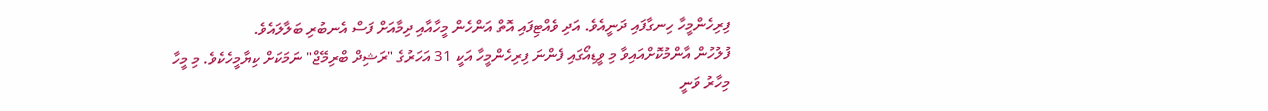ފިރިހެންމީހާ ހިނގާފައި ދަނީއެވެ. އަދި ވެއްޓިފައި އޮތް އަންހެން މީހާއާއި ދިމާއަށް ފަސް އެނބުރި ބަލާލައެވެ.
ފުލުހުން އާންމުކޮށްއައިވާ މި ވީޑިއޯގައި ފެންނަ ފިރިހެންމީހާ އަކީ 31 އަހަރުގެ "ރަޝިދް ބްރިމޭޖް" ނަމަކަށް ކިޔާމީހެކެވެ. މި މީހާ މިހާރު ވަނީ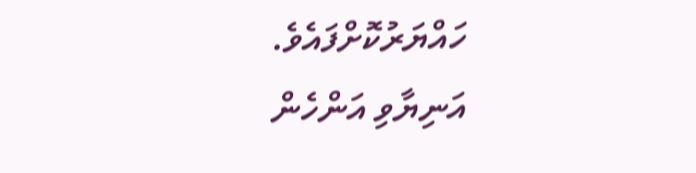ހައްޔަރުކޮށްފައެވެ.
އަނިޔާވި އަންހެން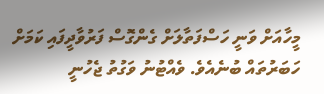މީހާއަށް ވަނީ ހަސްފަތާލަށް ގެންގޮސް ފަރުވާދީފައި ކަމަށް ހަބަރުތައް ބުނެއެވެ. ވެއްޓުނު ވަގުތު ޖެހުނީ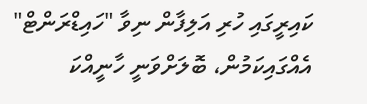ކައިރީގައި ހުރި އަލިފާން ނިވާ "ހައިޑްރަންޓް" އެއްގައިކަމުން، ބޮލަށްވަނީ ހާނީއްކަ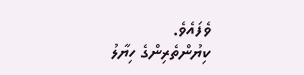ވެފައެވެ.
ކިޔުންތެރިންގެ ހިޔާލު